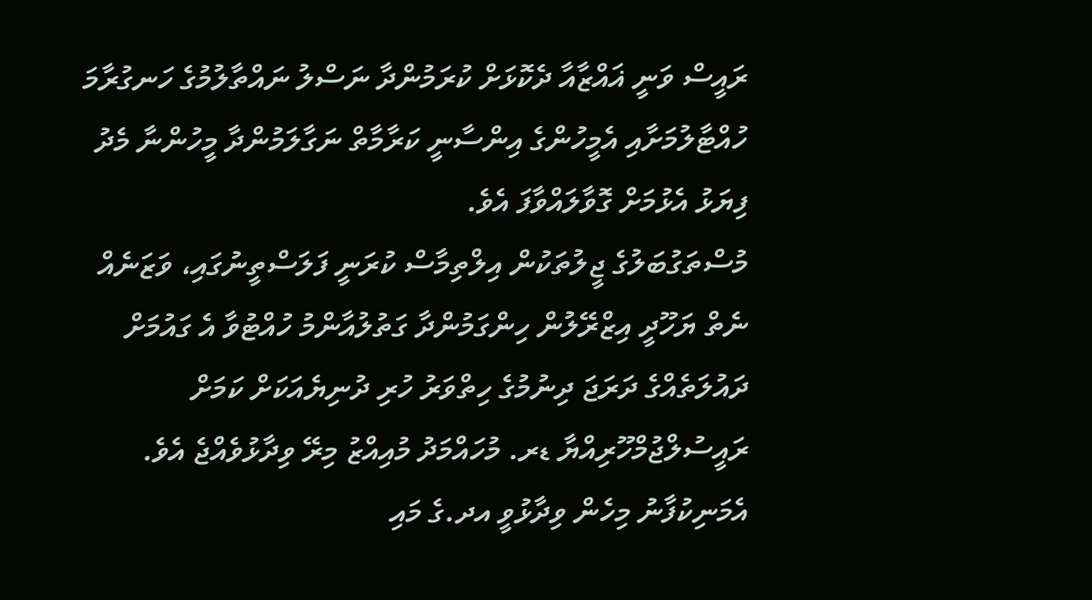ރައީސް ވަނީ ޣައްޒާއާ ދެކޮޅަށް ކުރަމުންދާ ނަސްލު ނައްތާލުމުގެ ހަނގުރާމަ ހުއްޓާލުމަށާއި އެމީހުންގެ އިންސާނީ ކަރާމާތް ނަގާލަމުންދާ މީހުންނާ މެދު ފިޔަޅު އެޅުމަށް ގޮވާލައްވާފަ އެވެ.
މުސްތަގުބަލުގެ ޖީލުތަކުން އިލްތިމާސް ކުރަނީ ފަލަސްތީނުގައި، ވަޒަނެއް ނެތް ޔަހޫދީ އިޒްރޭލުން ހިންގަމުންދާ ގަތުލުއާންމު ހުއްޓުވާ އެ ގައުމަށް ދައުލަތެއްގެ ދަރަޖަ ދިނުމުގެ ހިތްވަރު ހުރި ދުނިޔެއަކަށް ކަމަށް ރައީސުލްޖުމްހޫރިއްޔާ ޑރ. މުހައްމަދު މުއިއްޒު މިރޭ ވިދާޅުވެއްޖެ އެވެ.
އެމަނިކުފާނު މިހެން ވިދާޅުވީ އދ.ގެ މައި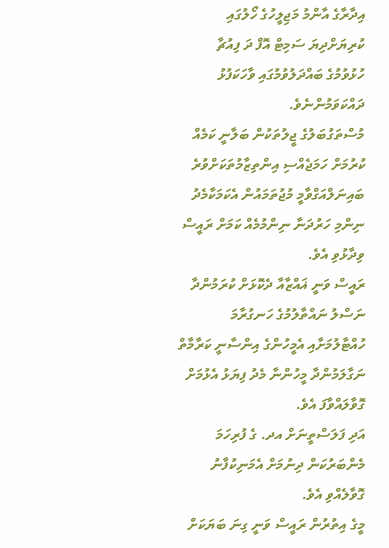އިދާރާގެ އާންމު މަޖިލީހުގެ ހޯލުގައި ކުރިޔަށްދިޔަ ސަމިޓް އޮފް ދަ ފިއުޗާ ހުޅުވުމުގެ ބައްދަލުވުމުގައި ވާހަކަފުޅު ދައްކަވަމުންނެވެ.
މުސްތަގުބަލުގެ ޖީލުތަކުން ބަލާނީ ކަމެއް ކުރުމަށް ހަމަޖެއްސި އިންތިޒާމުތަކަށްވުރެ ބައިނަލްއަގްވާމީ މުޖުތަމައުން އެކަމަކާމެދު ނިންމި ހަރުދަނާ ނިންމުމެއް ކަމަށް ރައީސް ވިދާޅުވި އެވެ.
ރައީސް ވަނީ ޣައްޒާއާ ދެކޮޅަށް ކުރަމުންދާ ނަސްލު ނައްތާލުމުގެ ހަނގުރާމަ ހުއްޓާލުމަށާއި އެމީހުންގެ އިންސާނީ ކަރާމާތް ނަގާލަމުންދާ މީހުންނާ މެދު ފިޔަޅު އެޅުމަށް ގޮވާލައްވާފަ އެވެ.
އަދި ފަލަސްތީނަށް އދ. ގެ ފުރިހަމަ މެންބަރުކަން ދިނުމަށް އެމަނިކުފާނު ގޮވާލެއްވި އެވެ.
މީގެ އިތުރުން ރައީސް ވަނީ ގިނަ ބަޔަކަށް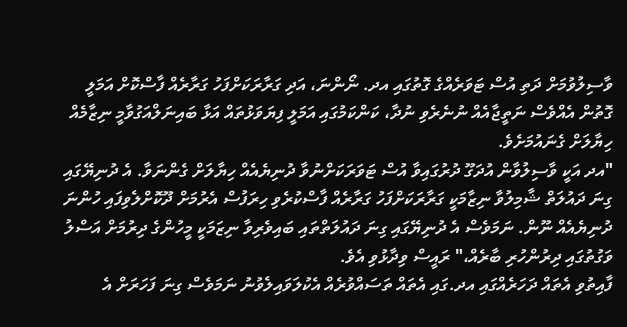ވާސިލުވުމަށް ދަތި އުސް ޓަވަރެއްގެ ގޮތުގައި އދ. ނޯންނަ، އަދި ގަރާރަކަށްފަހު ގަރާރެއް ފާސްކޮށް އަމަލީ ގޮތުން އެއްވެސް ނަތީޖާއެއް ނުނެރެވި ނުދާ، ކަންކަމުގައި އަމަލީ ފިޔަވަޅުތައް އަޅާ ބައިނަލްއަގުވާމީ ނިޒާމެއް ހިޔާލަށް ގެނައުމަށެވެ.
"އދ އަކީ ވާސިލުވާން އުދަގޫ ދުރުގައިވާ އުސް ޓަވަރަކަށްނުވާ ދުނިޔެއެއް ހިޔާލަށް ގެންނަވާ. އެ ދުނިޔޭގައި ގިނަ ދައުލަތް ޝާމިލުވާ ނިޒާމަކީ ގަރާރަކަށްފަހު ގަރާރެއް ފާސްކުރެވި ހިރަފުސް އެރުމަށް ދޫކޮށްލެވިފައި ހުންނަ ދުނިޔެއެއް ނޫން. ނަމަވެސް އެ ދުނިޔޭގައި ގިނަ ދައުލަތްތައި ބައިވެރިވާ ނިޒަމަކީ މީހުންގެ ދިރުމަށް އަސްލު ވަގުތުގައި ދިރުންހުރި ބާރެއް،" ރައީސް ވިދާޅުވި އެވެ.
ފާއިތުވި އެތައް ދަހަރެއްގައި އދ.ގައި އެތައް ތަސައްވުރެއް އެކުލަވައިލެވުނު ނަމަވެސް ގިނަ ފަހަރަށް އެ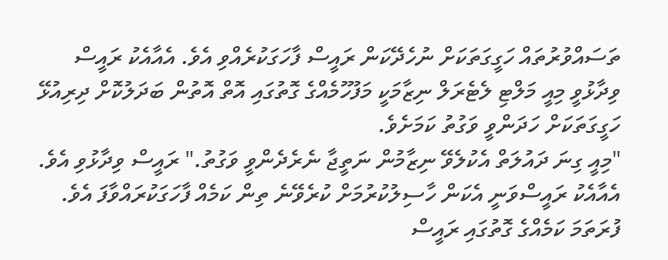ތަސައްވުރުތައް ހަގީގަތަކަށް ނުހެދޭކަން ރައީސް ފާހަގަކުރެއްވި އެވެ. އެއާއެކު ރައީސް ވިދާޅުވީ މިއީ މަލްޓި ލެޓެރަލް ނިޒާމަކީ މަފުހޫމެއްގެ ގޮތުގައި އޮތް އޮތުން ބަދަލުކޮށް ދިރިއުޅޭ ހަގީގަތަކަށް ހަދަންވީ ވަގުތު ކަމަށެވެ.
"މިއީ ގިނަ ދައުލަތް އެކުލެވޭ ނިޒާމުން ނަތީޖާ ނެރެދެންވީ ވަގުތު." ރައީސް ވިދާޅުވި އެވެ. އެއާއެކު ރައީސްވަނީ އެކަން ހާސިލުކުރުމަށް ކުރެވޭނެ ތިން ކަމެއް ފާހަގަކުރައްވާފަ އެވެ.
ފުރަތަމަ ކަމެއްގެ ގޮތުގައި ރައީސް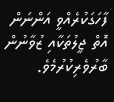ފާހަގަކުރެއްވީ އަންނަން އޮތް ޖީލުތަކާއި ޒުވާނުން ބާރުވެރިކުރުމެވެ.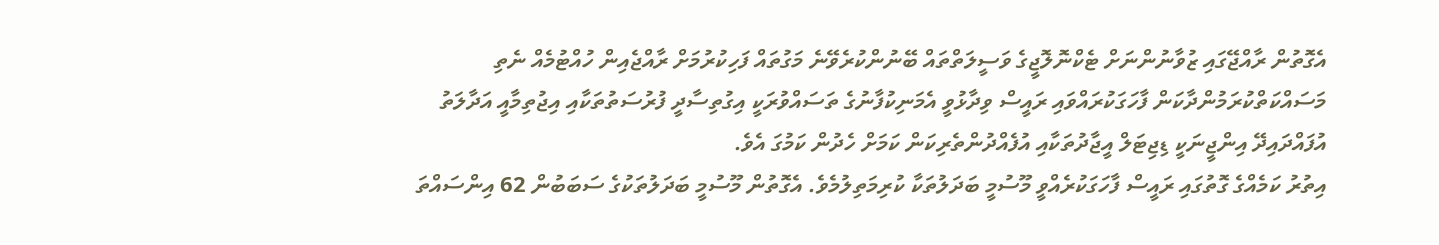އެގޮތުން ރާއްޖޭގައި ޒުވާނުންނަށް ޓެކްނޮލޮޖީގެ ވަސީލަތްތައް ބޭނުންކުރެވޭނެ މަގުތައް ފަހިކުރުމަށް ރާއްޖެއިން ހުއްޓުމެއް ނެތި މަސައްކަތްކުރަމުންދާކަން ފާހަގަކުރައްވައި ރައީސް ވިދާޅުވީ އެމަނިކުފާނުގެ ތަސައްވުރަކީ އިގުތިސާދީ ފުރުސަތުތަކާއި އިޖުތިމާއީ އަދާލަތު އުފައްދައިދޭ އިންޖީނަކީ ޑިޖިޓަލް އީޖާދުތަކާއި އުފެއްދުންތެރިކަން ކަމަށް ހެދުން ކަމުގަ އެވެ.
އިތުރު ކަމެއްގެ ގޮތުގައި ރައީސް ފާހަގަކުރެއްވީ މޫސުމީ ބަދަލުތަކާ ކުރިމަތިލުމެވެ. އެގޮތުން މޫސުމީ ބަދަލުތަކުގެ ސަބަބުން 62 އިންސައްތަ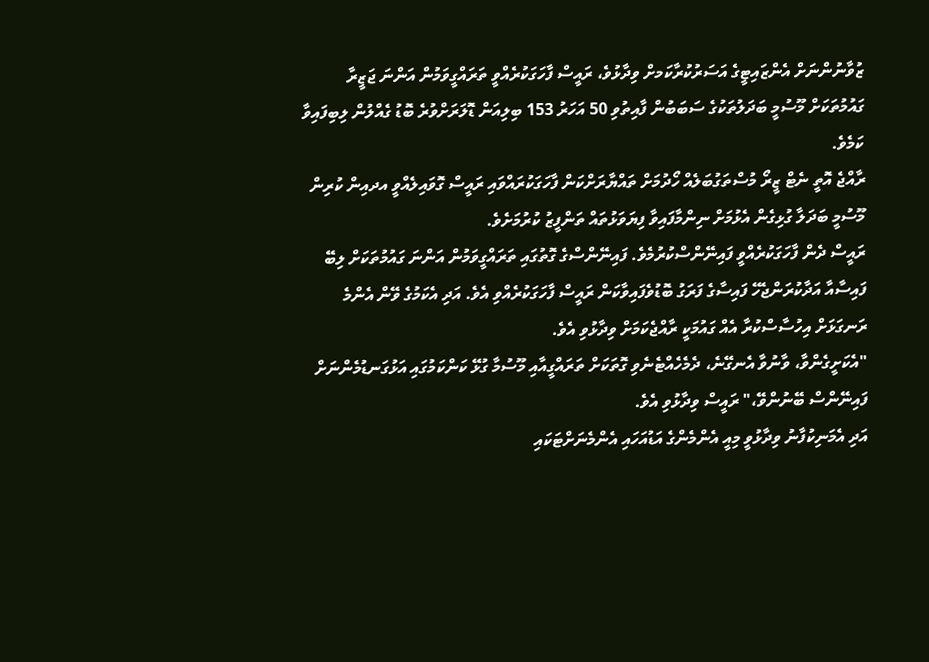ޒުވާނުންނަށް އެންޒައިޓީގެ އަސަރުކުރާކަމށް ވިދާޅުވެ، ރައީސް ފާހަގަކުރެއްވީ ތަރައްގީވަމުން އަންނަ ޖަޒީރާ ގައުމުތަކަށް މޫސުމީ ބަދަލުތަކުގެ ސަބަބުން ފާއިތުވި 50 އަހަރު 153 ބިލިއަން ޑޮލަރަށްވުރެ ބޮޑު ގެއްލުން ލިބިފައިވާ ކަމެވެ.
ރާއްޖެ އޮތީ ނެޓް ޒީރޯ މުސްތަގުބަލެއް ހޯދުމަށް ތައްޔާރަށްކަން ފާހަގަކުރައްވައި ރައީސް ގޮވައިލެއްވީ އދއިން ކުރިން މޫސުމީ ބަދަލާ ގުޅިގެން އެޅުމަށް ނިންމާފައިވާ ފިޔަވަޅުތައް ތަންފީޒު ކުރުމަށެވެ.
ރައީސް ދެން ފާހަގަކުރެއްވީ ފައިނޭންސްކުރުމެވެ. ފައިނޭންސްގެ ގޮތުގައި ތަރައްގީވަމުން އަންނަ ގައުމުތަކަށް ލިބޭ ފައިސާއާ އަދާކުރަންޖެހޭ ފައިސާގެ ފަރަގު ބޮޑުވެފައިވާކަން ރައީސް ފާހަގަކުރެއްވި އެވެ. އަދި އެކަމުގެ ވޭން އެންމެ ރަނގަޅަށް އިހުސާސްކުރާ އެއް ގައުމަކީ ރާއްޖެކަމަށް ވިދާޅުވި އެވެ.
"އެކަށީގެންވާ، ވާނުވާ އެނގޭނެ، ދެމެހެއްޓެނެވި ގޮތަކަށް ތަރައްގީއާއި މޫސުމާ ގުޅޭ ކަންކަމުގައި އަޅުގަނޑުމެންނަށް ފައިނޭންސް ބޭނުންވޭ،" ރައީސް ވިދާޅުވި އެވެ.
އަދި އެމަނިކުފާނު ވިދާޅުވީ މިއީ އެންމެންގެ އަޑުއަހައި އެންމެނަށްޓަކައި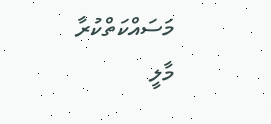މަސައްކަތްކުރާ މާލީ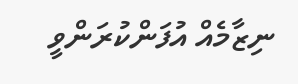ނިޒާމެއް އުފަންކުރަންވީ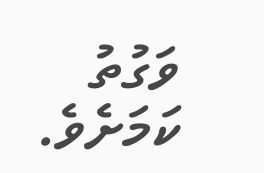ވަގުތު ކަމަށެވެ.